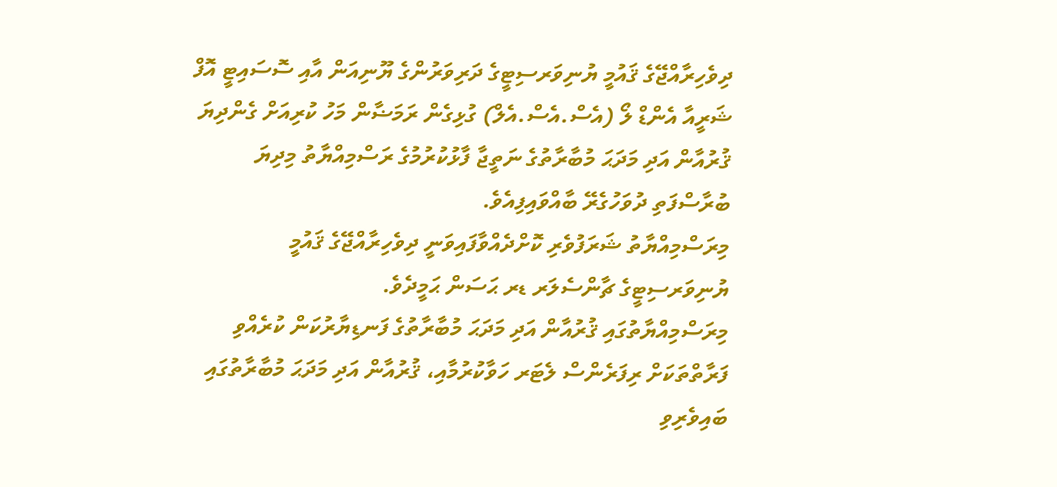ދިވެހިރާއްޖޭގެ ޤައުމީ ޔުނިވަރސިޓީގެ ދަރިވަރުންގެ ޔޫނިއަން އާއި ސޮސައިޓީ އޮފް ޝަރީއާ އެންޑް ލޯ (އެސް.އެސް.އެލް) ގުޅިގެން ރަމަޟާން މަހު ކުރިއަށް ގެންދިޔަ ޤުރުއާން އަދި މަދަޙަ މުބާރާތުގެ ނަތީޖާ ފާޅުކުރުމުގެ ރަސްމިއްޔާތު މިދިޔަ ބުރާސްފަތި ދުވަހުގެރޭ ބާއްވައިފިއެވެ.
މިރަސްމިއްޔާތު ޝަރަފުވެރި ކޮށްދެއްވާފައިވަނީ ދިވެހިރާއްޖޭގެ ޤައުމީ ޔުނިވަރސިޓީގެ ޗާންސެލަރ ޑރ ޙަސަން ޙަމީދެވެ.
މިރަސްމިއްޔާތުގައި ޤުރުއާން އަދި މަދަޙަ މުބާރާތުގެ ފަނޑިޔާރުކަން ކުރެއްވި ފަރާތްތަކަށް ރިފަރެންސް ލެޓަރ ހަވާކުރުމާއި، ޤުރުއާން އަދި މަދަޙަ މުބާރާތުގައި ބައިވެރިވި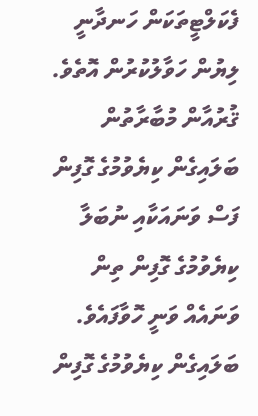ފެކަލްޓީތަކަން ހަނދާނީ ލިޔުން ހަވާލުކުރުން އޮތެވެ.
ޤުރުއާން މުބާރާތުން ބަލައިގެން ކިޔެވުމުގެ ގޮފިން ފަސް ވަނައަކާއި ނުބަލާ ކިޔެވުމުގެ ގޮފިން ތިން ވަނައެއް ވަނީ ހޮވާފައެވެ. ބަލައިގެން ކިޔެވުމުގެ ގޮފިން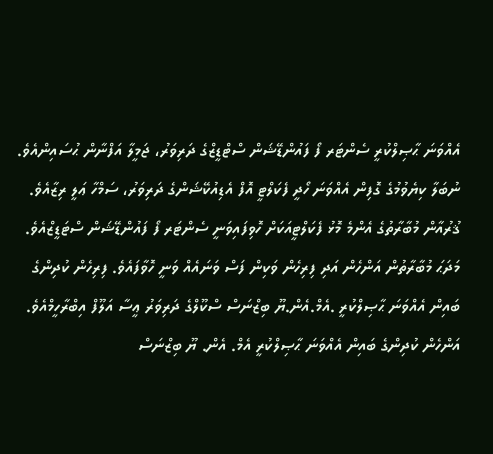އެއްވަނަ ޙާޞިލްކުރީ ސެންޓަރ ފޯ ފައުންޑޭޝަން ސްޓްޑީޒްގެ ދަރިވަރު، ޖަމީލާ އަފްނާން ޙުސައިންއެވެ. ނުބަލާ ކިޔެވުމުގެ ގޮފިން އެއްވަނަ ހޯދީ ފެކަލްޓީ އޮފް އެޑިއުކޭޝަންގެ ދަރިވަރު، ސަމްހާ ޢަލީ ރިޒާއެވެ. ޤުރުއާން މުބާރާތުގެ އެންމެ މޮޅު ފެކަލްޓީއަކަށް ހޮވިފައިވަނީ ސެންޓަރ ފޯ ފައުންޑޭޝަން ސްޓަޑީޒްއެވެ.
މަދަޙަ މުބާރާތުން އަންހެން އަދި ފިރިހެން ވަކިން ފަސް ވަނައެއް ވަނީ ހޮވާފައެވެ. ފިރިހެން ކުދިންގެ ބައިން އެއްވަނަ ޙާޞިލްކުރީ .އެމް.އެން.ޔޫ ބިޒްނަސް ސްކޫލްގެ ދަރިވަރު ޢީސާ އަލޫފް އިބްރާހީމްއެވެ. އަންހެން ކުދިންގެ ބައިން އެއްވަނަ ޙާޞިލްކުރީ އެމް. އެން. ޔޫ ބިޒްނަސް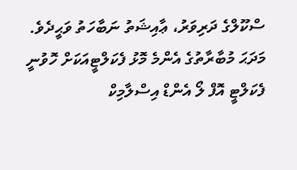ސްކޫލްގެ ދަރިވަރު، ޢާއިޝަތު ނަބާހަތު ވަޙީދެވެ. މަދަޙަ މުބާރާތުގެ އެންމެ މޮޅު ފެކަލްޓީއަކަށް ހޮވުނީ ފެކަލްޓީ އޮފް ލޯ އެންޑް އިސްލާމިކް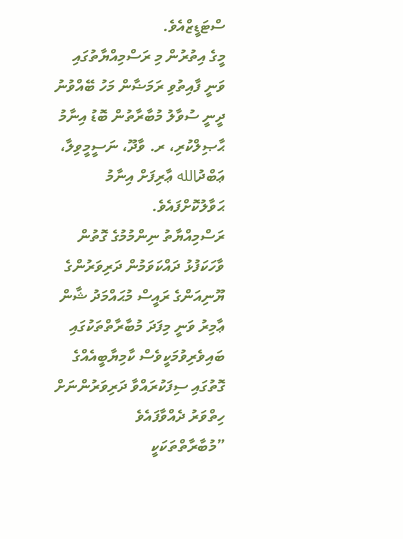ސްޓަޑީޒްއެވެ.
މީގެ އިތުރުން މި ރަސްމިއްޔާތުގައި ވަނީ ފާއިތުވި ރަމަޟާން މަހު ބޭއްވުނު ދީނީ ސުވާލު މުބާރާތުން ބޮޑު އިނާމު ޙާޞިލްކުރި، ރ. ވާދޫ، ނަސީމީވިލާ، ޢަބްދުالله ޢާރިފަށް އިނާމު ޙަވާލުކޮށްފައެވެ.
ރަސްމިއްޔާތު ނިންމުމުގެ ގޮތުން ވާހަކަފުޅު ދައްކަވަމުން ދަރިވަރުންގެ ޔޫނިއަންގެ ރައީސް މުޙައްމަދު ޝާން ޢާމިރު ވަނީ މިފަދަ މުބާރާތްތަކުގައި ބައިވެރިވުމަކީވެސް ކާމިޔާބީއެއްގެ ގޮތުގައި ސިފަކުރައްވާ ދަރިވަރުންނަށް ހިތްވަރު ދެއްވާފައެވެ
”މުބާރާތްތަކަކީ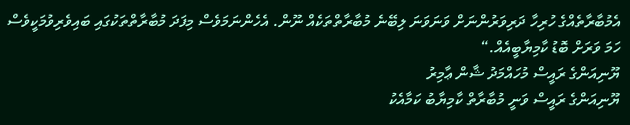އެމުބާރާތެއްގެ ހުރިހާ ދަރިވަރުންނަށް ވަނަވަނަ ލިބޭނެ މުބާރާތްތަކެއް ނޫން. އެހެންނަމަވެސް މިފަދަ މުބާރާތްތަކުގައި ބައިވެރިވުމަކީވެސް ހަމަ ވަރަށް ބޮޑު ކާމިޔާބީއެއް.“
ޔޫނިއަންގެ ރައީސް މުހައްމަދު ޝާން ޢާމިރު
ޔޫނިއަންގެ ރައީސް ވަނީ މުބާރާތް ކާމިޔާބު ކަމާއެކު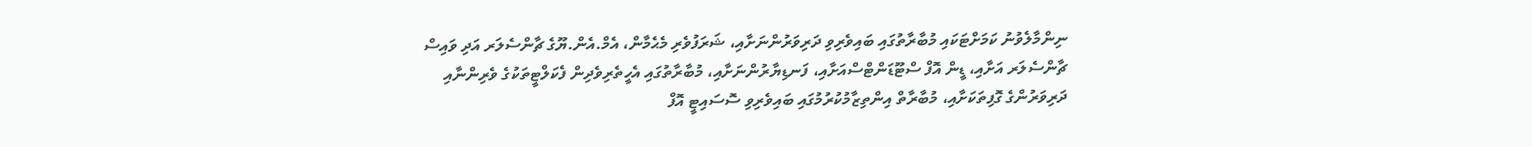ނިންމާލެވުނު ކަމަށްޓަކައި މުބާރާތުގައި ބައިވެރިވި ދަރިވަރުންނަށާއި، ޝަރަފުވެރި މެޙެމާން، އެމް.އެން.ޔޫގެ ޗާންސެލަރ އަދި ވައިސް ޗާންސެލަރ އަށާއި، ޑީން އޮފް ސްޓޫޑަންޓްސްއަށާއި، ފަނޑިޔާރުންނަށާއި، މުބާރާތުގައި އެހީތެރިވެދިން ފެކަލްޓީތަކުގެ ވެރިންނާއި ދަރިވަރުންގެ ގޮފިތަކަށާއި، މުބާރާތް އިންތިޒާމުކުރުމުގައި ބައިވެރިވި ސޮސައިޓީ އޮފް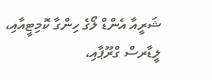ޝަރީއާ އެންޑް ލޯގެ ހިންގާ ކޮމިޓީއާއި، ލީޑާރސް ގްރޫޕާއި،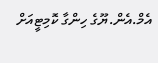އެމް.އެން.ޔޫގެ ހިންގާ ކޮމިޓީއަށް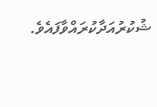ޝުކުރުއަދާކުރައްވާފައެވެ.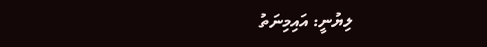ލިޔުނީ: އައިމިނަތު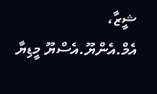ޝީޒާ،
އެމް.އެންޔޫ.އެސްޔޫ މީޑިޔާ